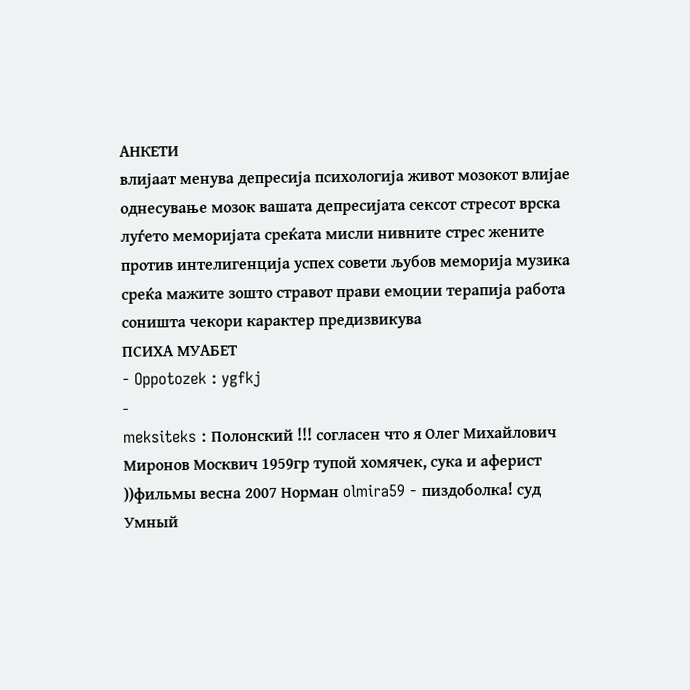АНКЕТИ
влијаат менува депресија психологија живот мозокот влијае однесување мозок вашата депресијата сексот стресот врска луѓето меморијата среќата мисли нивните стрес жените против интелигенција успех совети љубов меморија музика среќа мажите зошто стравот прави емоции терапија работа соништа чекори карактер предизвикува
ПСИХА МУАБЕТ
- Oppotozek : ygfkj
-
meksiteks : Полонский !!! согласен что я Олег Михайлович Миронов Москвич 1959гр тупой хомячек, сука и аферист
))фильмы весна 2007 Норман olmira59 - пиздоболка! суд Умный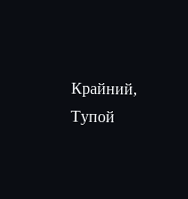Крайний, Тупой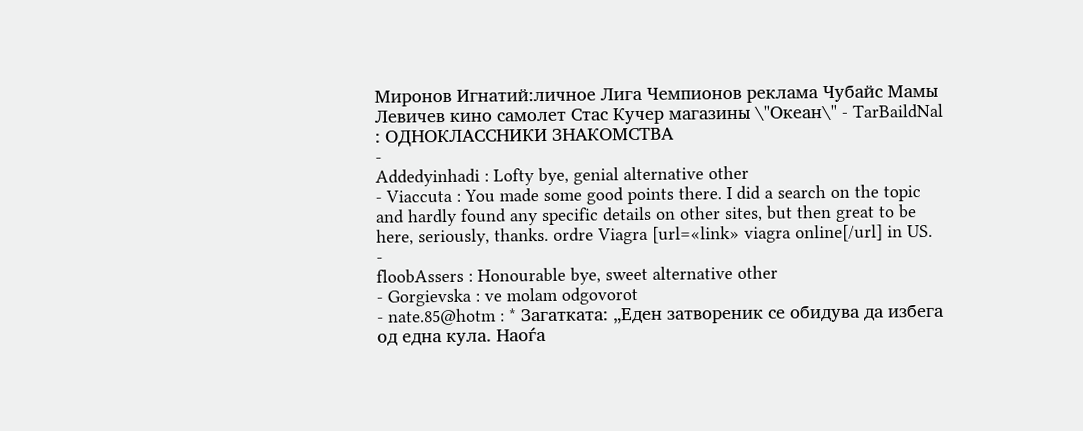Миронов Игнатий:личное Лига Чемпионов реклама Чубайс Мамы Левичев кино самолет Стас Кучер магазины \"Океан\" - TarBaildNal : ОДНОКЛАССНИКИ ЗНАКОМСТВА
-
Addedyinhadi : Lofty bye, genial alternative other
- Viaccuta : You made some good points there. I did a search on the topic and hardly found any specific details on other sites, but then great to be here, seriously, thanks. ordre Viagra [url=«link» viagra online[/url] in US.
-
floobAssers : Honourable bye, sweet alternative other
- Gorgievska : ve molam odgovorot
- nate.85@hotm : * Загатката: „Еден затвореник се обидува да избега од една кула. Наоѓа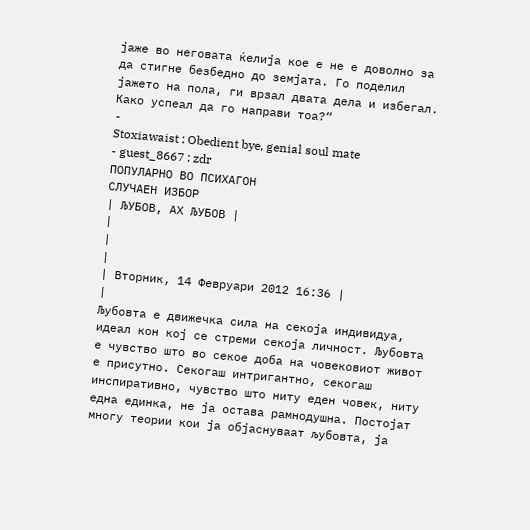јаже во неговата ќелија кое е не е доволно за да стигне безбедно до земјата. Го поделил јажето на пола, ги врзал двата дела и избегал. Како успеал да го направи тоа?“
-
Stoxiawaist : Obedient bye, genial soul mate
- guest_8667 : zdr
ПОПУЛАРНО ВО ПСИХАГОН
СЛУЧАЕН ИЗБОР
| ЉУБОВ, АХ ЉУБОВ |
|
|
|
| Вторник, 14 Февруари 2012 16:36 |
|
Љубовта е движечка сила на секоја индивидуа, идеал кон кој се стреми секоја личност. Љубовта е чувство што во секое доба на човековиот живот е присутно. Секогаш интригантно, секогаш инспиративно, чувство што ниту еден човек, ниту една единка, не ја остава рамнодушна. Постојат многу теории кои ја објаснуваат љубовта, ја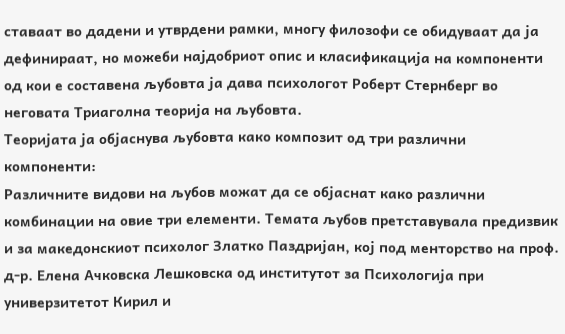ставаат во дадени и утврдени рамки, многу филозофи се обидуваат да ја дефинираат, но можеби најдобриот опис и класификација на компоненти од кои е составена љубовта ја дава психологот Роберт Стернберг во неговата Триаголна теорија на љубовта.
Теоријата ја објаснува љубовта како композит од три различни компоненти:
Различните видови на љубов можат да се објаснат како различни комбинации на овие три елементи. Темата љубов претставувала предизвик и за македонскиот психолог Златко Паздријан, кој под менторство на проф. д-р. Елена Ачковска Лешковска од институтот за Психологија при универзитетот Кирил и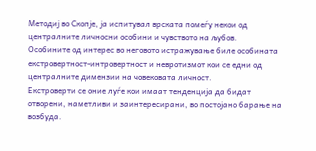Методиј во Скопје, ја испитувал врската помеѓу некои од централните личносни особини и чувството на љубов.
Особините од интерес во неговото истражување биле особината екстровертност-интровертност и невротизмот кои се едни од централните димензии на човековата личност.
Екстроверти се оние луѓе кои имаат тенденција да бидат отворени, наметливи и заинтересирани, во постојано барање на возбуда.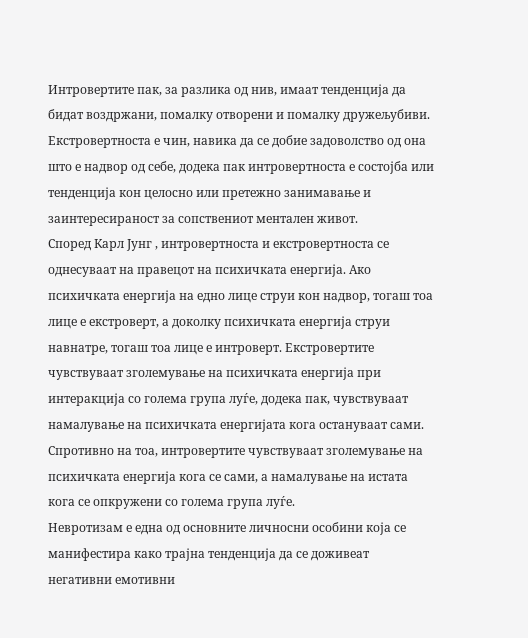Интровертите пак, за разлика од нив, имаат тенденција да бидат воздржани, помалку отворени и помалку дружељубиви. Екстровертноста е чин, навика да се добие задоволство од она што е надвор од себе, додека пак интровертноста е состојба или тенденција кон целосно или претежно занимавање и заинтересираност за сопствениот ментален живот.
Според Карл Јунг , интровертноста и екстровертноста се однесуваат на правецот на психичката енергија. Ако психичката енергија на едно лице струи кон надвор, тогаш тоа лице е екстроверт, а доколку психичката енергија струи навнатре, тогаш тоа лице е интроверт. Екстровертите чувствуваат зголемување на психичката енергија при интеракција со голема група луѓе, додека пак, чувствуваат намалување на психичката енергијата кога остануваат сами. Спротивно на тоа, интровертите чувствуваат зголемување на психичката енергија кога се сами, а намалување на истата кога се опкружени со голема група луѓе.
Невротизам е една од основните личносни особини која се манифестира како трајна тенденција да се доживеат негативни емотивни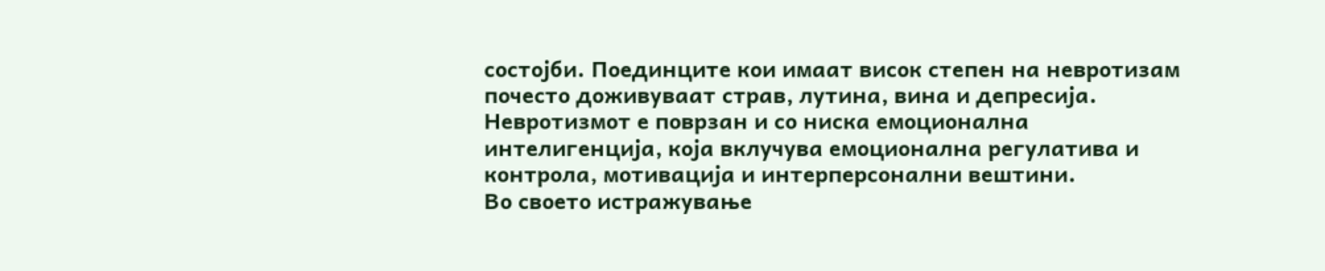состојби. Поединците кои имаат висок степен на невротизам почесто доживуваат страв, лутина, вина и депресија. Невротизмот е поврзан и со ниска емоционална интелигенција, која вклучува емоционална регулатива и контрола, мотивација и интерперсонални вештини.
Во своето истражување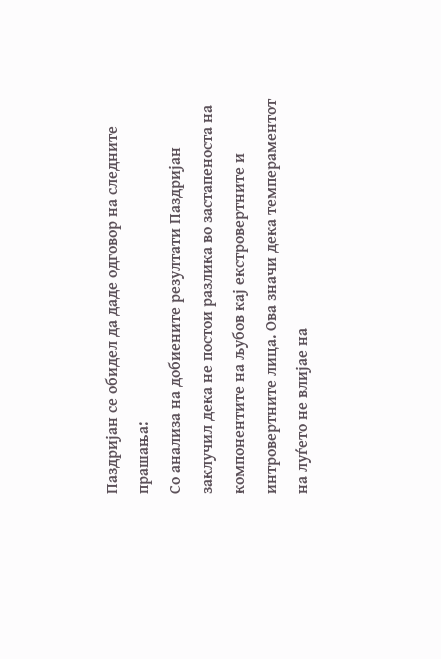Паздријан се обидел да даде одговор на следните прашања:
Со анализа на добиените резултати Паздријан заклучил дека не постои разлика во застапеноста на компонентите на љубов кај екстровертните и интровертните лица. Ова значи дека темпераментот на луѓето не влијае на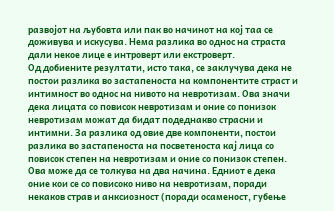развојот на љубовта или пак во начинот на кој таа се доживува и искусува. Нема разлика во однос на страста дали некое лице е интроверт или екстроверт.
Од добиените резултати, исто така, се заклучува дека не постои разлика во застапеноста на компонентите страст и интимност во однос на нивото на невротизам. Ова значи дека лицата со повисок невротизам и оние со понизок невротизам можат да бидат подеднакво страсни и интимни. За разлика од овие две компоненти, постои разлика во застапеноста на посветеноста кај лица со повисок степен на невротизам и оние со понизок степен.
Ова може да се толкува на два начина. Едниот е дека оние кои се со повисоко ниво на невротизам, поради некаков страв и анксиозност (поради осаменост, губење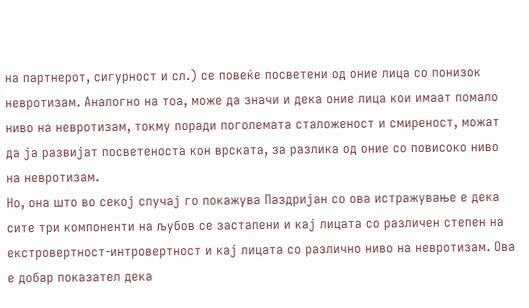на партнерот, сигурност и сл.) се повеќе посветени од оние лица со понизок невротизам. Аналогно на тоа, може да значи и дека оние лица кои имаат помало ниво на невротизам, токму поради поголемата сталоженост и смиреност, можат да ја развијат посветеноста кон врската, за разлика од оние со повисоко ниво на невротизам.
Но, она што во секој случај го покажува Паздријан со ова истражување е дека сите три компоненти на љубов се застапени и кај лицата со различен степен на екстровертност-интровертност и кај лицата со различно ниво на невротизам. Ова е добар показател дека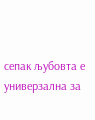сепак љубовта е универзална за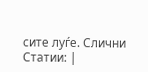сите луѓе. Слични Статии: |